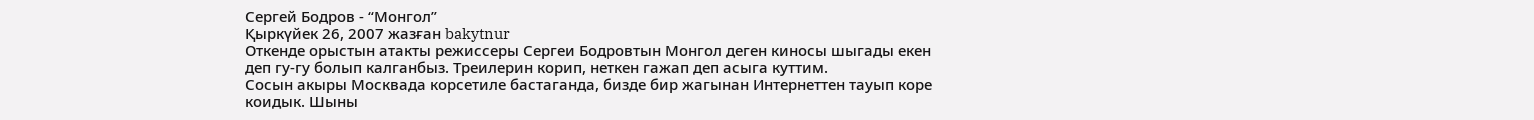Сергей Бодров - “Монгол”
Қыркүйек 26, 2007 жазған bakytnur
Откенде орыстын атакты режиссеры Сергеи Бодровтын Монгол деген киносы шыгады екен деп гу-гу болып калганбыз. Треилерин корип, неткен гажап деп асыга куттим.
Сосын акыры Москвада корсетиле бастаганда, бизде бир жагынан Интернеттен тауып коре коидык. Шыны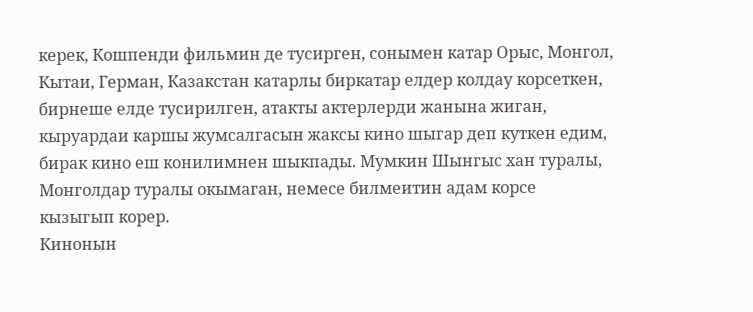керек, Кошпенди фильмин де тусирген, сонымен катар Орыс, Монгол, Кытаи, Герман, Казакстан катарлы биркатар елдер колдау корсеткен, бирнеше елде тусирилген, атакты актерлерди жанына жиган, кыруардаи каршы жумсалгасын жаксы кино шыгар деп куткен едим, бирак кино еш конилимнен шыкпады. Мумкин Шынгыс хан туралы, Монголдар туралы окымаган, немесе билмеитин адам корсе кызыгып корер.
Кинонын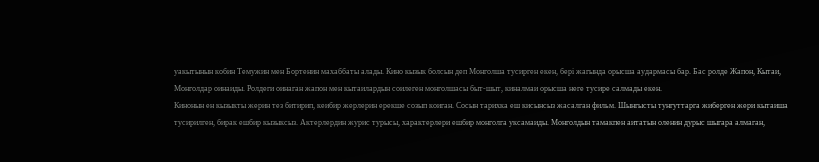уакытынын кобин Темужин мен Бортенин махаббаты алады. Кино кызык болсын деп Монголша тусирген екен, берi жагында орысша аудармасы бар. Бас ролде Жапон, Кытаи, Монголдар оинаиды. Ролдеги оинаган жапон мен кытаилардын соилеген монголшасы быт-шыт, киналмаи орысша неге тусире салмады екен.
Кинонын ен кызыкты жерин тез битирип, кеибир жерлерин ерекше созып коиган. Сосын тарихка еш кисынсыз жасалган фильм. Шынгысты тунгуттарга жиберген жери кытаиша тусирилген, бирак ешбир кызыксыз. Актерлердин журис турысы, характерлери ешбир монголга уксамаиды. Монголдын тамакпен аитатын оленин дурыс шыгара алмаган,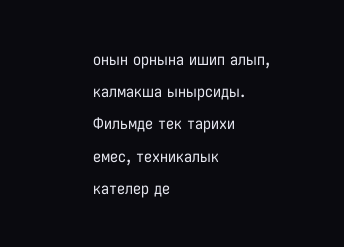онын орнына ишип алып, калмакша ынырсиды.
Фильмде тек тарихи емес, техникалык кателер де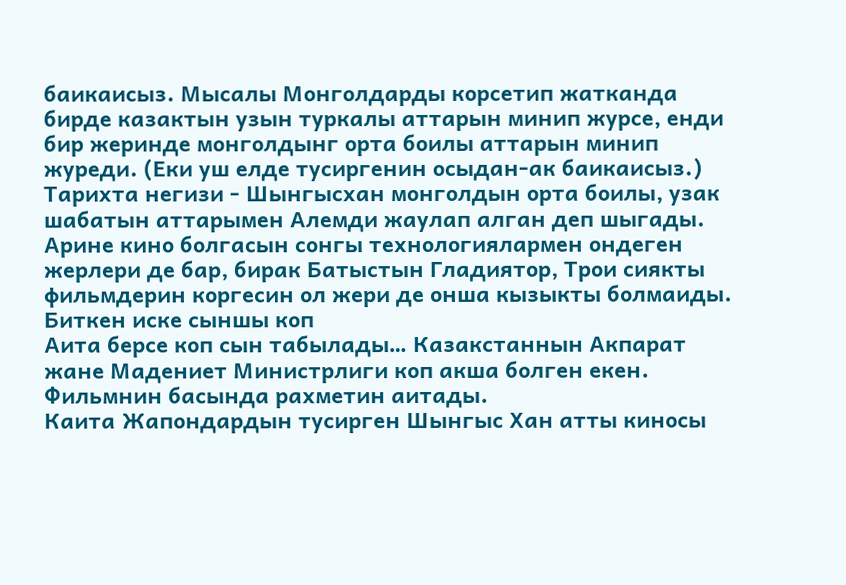баикаисыз. Мысалы Монголдарды корсетип жатканда бирде казактын узын туркалы аттарын минип журсе, енди бир жеринде монголдынг орта боилы аттарын минип журеди. (Еки уш елде тусиргенин осыдан-ак баикаисыз.) Тарихта негизи - Шынгысхан монголдын орта боилы, узак шабатын аттарымен Алемди жаулап алган деп шыгады.
Арине кино болгасын сонгы технологиялармен ондеген жерлери де бар, бирак Батыстын Гладиятор, Трои сиякты фильмдерин коргесин ол жери де онша кызыкты болмаиды.
Биткен иске сыншы коп
Аита берсе коп сын табылады… Казакстаннын Акпарат жане Мадениет Министрлиги коп акша болген екен. Фильмнин басында рахметин аитады.
Каита Жaпондардын тусирген Шынгыс Хан атты киносы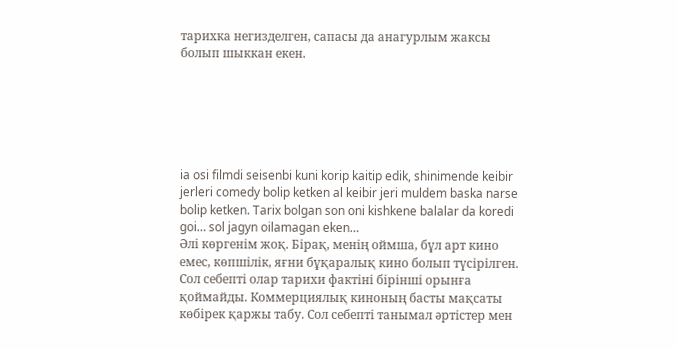тарихка негизделген, сапасы да анагурлым жаксы болып шыккан екен.






ia osi filmdi seisenbi kuni korip kaitip edik, shinimende keibir jerleri comedy bolip ketken al keibir jeri muldem baska narse bolip ketken. Tarix bolgan son oni kishkene balalar da koredi goi… sol jagyn oilamagan eken…
Әлі көргенім жоқ. Бірақ, менің оймша, бұл арт кино емес, көпшілік, яғни бұқаралық кино болып түсірілген. Сол себепті олар тарихи фактіні бірінші орынға қоймайды. Коммерциялық киноның басты мақсаты көбірек қаржы табу. Сол себепті танымал әртістер мен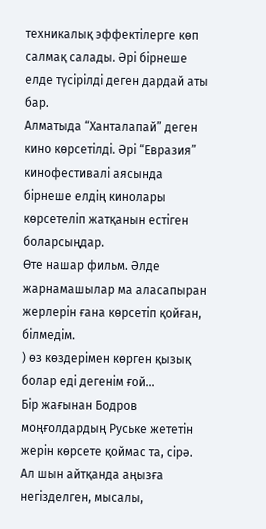техникалық эффектілерге көп салмақ салады. Әрі бірнеше елде түсірілді деген дардай аты бар.
Алматыда “Ханталапай” деген кино көрсетілді. Әрі “Евразия” кинофестивалі аясында бірнеше елдің кинолары көрсетеліп жатқанын естіген боларсыңдар.
Өте нашар фильм. Әлде жарнамашылар ма аласапыран жерлерін ғана көрсетіп қойған, білмедім.
) өз көздерімен көрген қызық болар еді дегенім ғой…
Бір жағынан Бодров моңғолдардың Руське жететін жерін көрсете қоймас та, сірә.
Ал шын айтқанда аңызға негізделген, мысалы,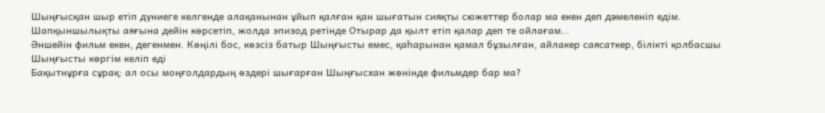Шыңғысқан шыр етіп дүниеге келгенде алақанынан ұйып қалған қан шығатын сияқты сюжеттер болар ма екен деп дәмеленіп едім. Шапқыншылықты аяғына дейін көрсетіп, жолда эпизод ретінде Отырар да қылт етіп қалар деп те ойлағам…
Әншейін фильм екен, дегенмен. Көңілі бос, көзсіз батыр Шыңғысты емес, қаһарынан қамал бұзылған, айлакер саясаткер, білікті қолбасшы Шыңғысты көргім келіп еді
Бақытнұрға сұрақ: ал осы моңғолдардың өздері шығарған Шыңғысхан жөнінде фильмдер бар ма?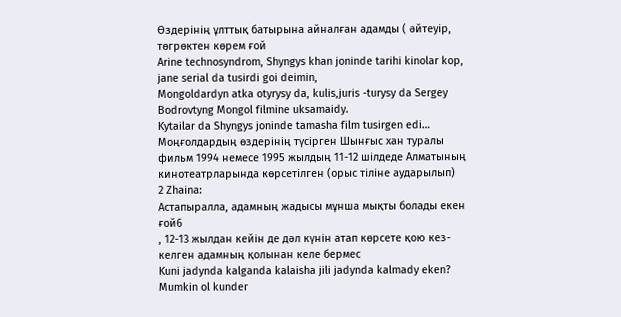Өздерінің ұлттық батырына айналған адамды ( әйтеуір, төгрөктен көрем ғой
Arine technosyndrom, Shyngys khan joninde tarihi kinolar kop, jane serial da tusirdi goi deimin,
Mongoldardyn atka otyrysy da, kulis,juris -turysy da Sergey Bodrovtyng Mongol filmine uksamaidy.
Kytailar da Shyngys joninde tamasha film tusirgen edi…
Mоңғолдардың өздерінің түсірген Шынғыс хан туралы фильм 1994 немесе 1995 жылдың 11-12 шілдеде Алматының кинотеатрларында көрсетілген (орыс тіліне аударылып)
2 Zhaina:
Астапыралла, адамның жадысы мұнша мықты болады екен ғой6
, 12-13 жылдан кейін де дәл күнін атап көрсете қою кез-келген адамның қолынан келе бермес
Kuni jadynda kalganda kalaisha jili jadynda kalmady eken?
Mumkin ol kunder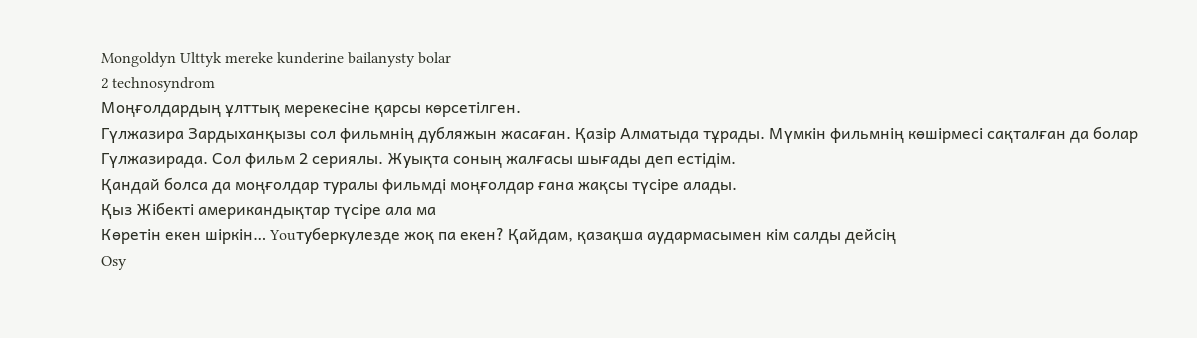Mongoldyn Ulttyk mereke kunderine bailanysty bolar
2 technosyndrom
Моңғолдардың ұлттық мерекесіне қарсы көрсетілген.
Гүлжазира Зардыханқызы сол фильмнің дубляжын жасаған. Қазір Алматыда тұрады. Мүмкін фильмнің көшірмесі сақталған да болар Гүлжазирада. Сол фильм 2 сериялы. Жуықта соның жалғасы шығады деп естідім.
Қандай болса да моңғолдар туралы фильмді моңғолдар ғана жақсы түсіре алады.
Қыз Жібекті американдықтар түсіре ала ма
Көретін екен шіркін… Youтуберкулезде жоқ па екен? Қайдам, қазақша аудармасымен кім салды дейсің
Osy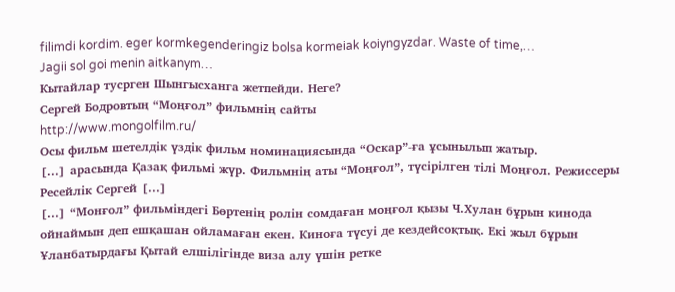filimdi kordim. eger kormkegenderingiz bolsa kormeiak koiyngyzdar. Waste of time,…
Jagii sol goi menin aitkanym…
Кытайлар тусрген Шынгысханга жетпейди. Неге?
Cергей Бодровтың “Моңғол” фильмнің сайты
http://www.mongolfilm.ru/
Осы фильм шетелдік үздік фильм номинациясында “Оскар”-ға ұсынылып жатыр.
[...] арасында Қазақ фильмі жүр. Фильмнің аты “Моңғол”, түсірілген тілі Моңғол. Pежиссеры Ресейлік Сергей [...]
[...] “Монғол” фильміндегі Бөртенің ролін сомдаған моңғол қызы Ч.Хулан бұрын кинода ойнаймын деп ешқашан ойламаған екен. Киноға түсуі де кездейсоқтық. Екі жыл бұрын Ұланбатырдағы Қытай елшілігінде виза алу үшін ретке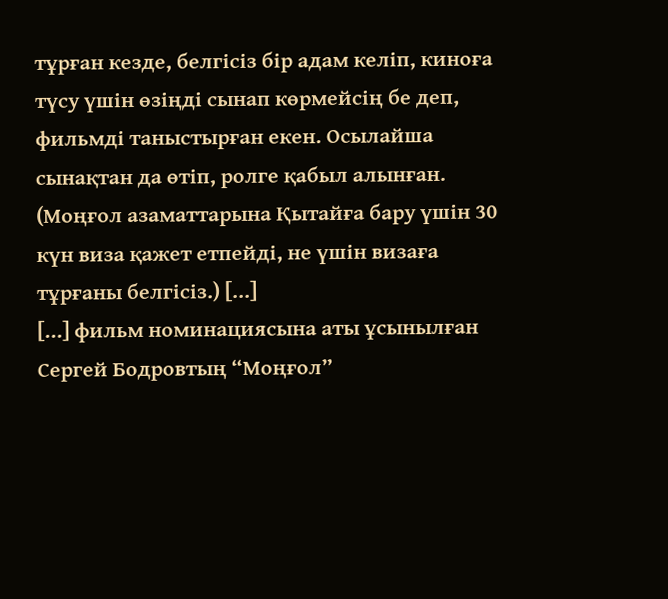тұрған кезде, белгісіз бір адам келіп, киноға түсу үшін өзіңді сынап көрмейсің бе деп, фильмді таныстырған екен. Осылайша сынақтан да өтіп, ролге қабыл алынған. (Моңғол азаматтарына Қытайға бару үшін 30 күн виза қажет етпейді, не үшін визаға тұрғаны белгісіз.) [...]
[...] фильм номинациясына аты ұсынылған Сергей Бодровтың “Моңғол”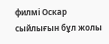филмі Оскар сыйлығын бұл жолы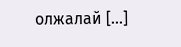олжалай [...]